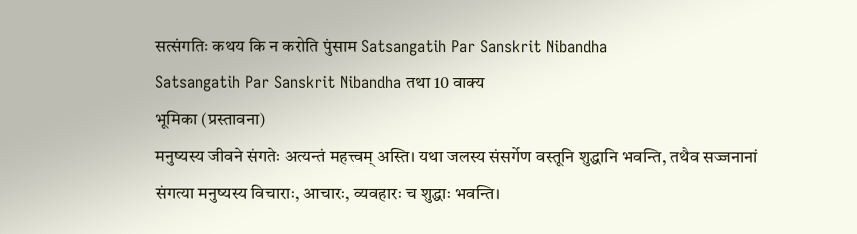सत्संगतिः कथय कि न करोति पुंसाम Satsangatih Par Sanskrit Nibandha
Satsangatih Par Sanskrit Nibandha तथा 10 वाक्य
भूमिका (प्रस्तावना)
मनुष्यस्य जीवने संगतेः अत्यन्तं महत्त्वम् अस्ति। यथा जलस्य संसर्गेण वस्तूनि शुद्धानि भवन्ति, तथैव सज्जनानां संगत्या मनुष्यस्य विचाराः, आचारः, व्यवहारः च शुद्धाः भवन्ति।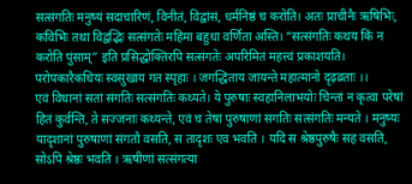सत्संगतिः मनुष्यं सदाचारिणं, विनीतं, विद्वांसं, धर्मनिष्ठं च करोति। अतः प्राचीनैः ऋषिभिः, कविभिः तथा विद्वद्भिः सत्संगतेः महिमा बहुधा वर्णिता अस्ति। “सत्संगतिः कथय किं न करोति पुंसाम्” इति प्रसिद्धोक्तिरपि सत्संगतेः अपरिमितं महत्त्वं प्रकाशयति।
परोपकारैकधियः स्वसुखाय गत स्पृहाः । जगद्धिताय जायन्ते महात्मानो दृढ़व्रताः ।।
एवं विधानां सतां संगतिः सत्संगतिः कथ्यते। ये पुरुषाः स्वहानिलाभयोः चिन्तां न कृत्वा परेषां हितं कुर्वन्ति, ते सज्जनाः कथ्यन्ते, एवं च तेषां पुरुषाणां सगतिः सत्संगतिः मन्यते । मनुष्यः यादृशानां पुरुषाणां संगतौ वसति, स तादृशः एव भवति । यदि स श्रेष्ठपुरुषैः सह वसति, सोऽपि श्रेष्ठः भवति । ऋषीणां सत्संगत्या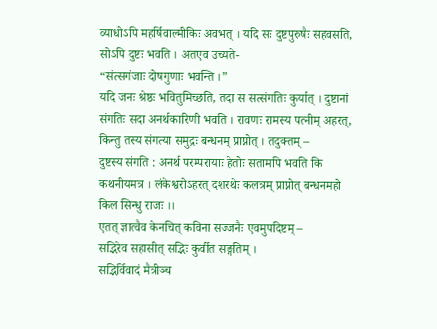व्याधोऽपि महर्षिवाल्मीकिः अवभत् । यदि सः दुष्टपुरुषैः सहवसति, सोऽपि दुष्टः भवति । अतएव उच्यते-
“संत्सगंजाः दोषगुणाः भवन्ति ।”
यदि जनः श्रेष्ठः भवितुमिच्छति, तदा स सत्संगतिः कुर्यात् । दुष्टानां संगतिः सदा अनर्थकारिणी भवति । रावणः रामस्य पत्नीम् अहरत्, किन्तु तस्य संगत्या समुद्रः बन्धनम् प्राप्नोत् । तदुक्तम् –
दुष्टस्य संगति : अनर्थ परम्परायाः हेतोः सतामपि भवति कि कथनीयमत्र । लंकेश्वरोऽहरत् दशरथेः कलत्रम् प्राप्नोत् बन्धनमहो किल सिन्धु राजः ।।
एतत् ज्ञात्वैव केनचित् कविना सज्जनैः एवमुपदिष्टम् –
सद्भिरेव सहासीत् सद्भिः कुर्वीत सङ्गतिम् ।
सद्भिर्विवादं मैत्रीञ्च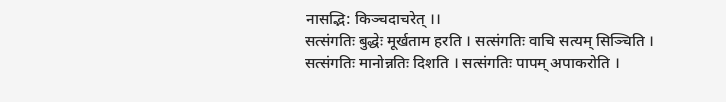नासद्भि: किञ्चदाचरेत् ।।
सत्संगतिः बुद्धेः मूर्खताम हरति । सत्संगतिः वाचि सत्यम् सिञ्चिति । सत्संगतिः मानोन्नतिः दिशति । सत्संगतिः पापम् अपाकरोति ।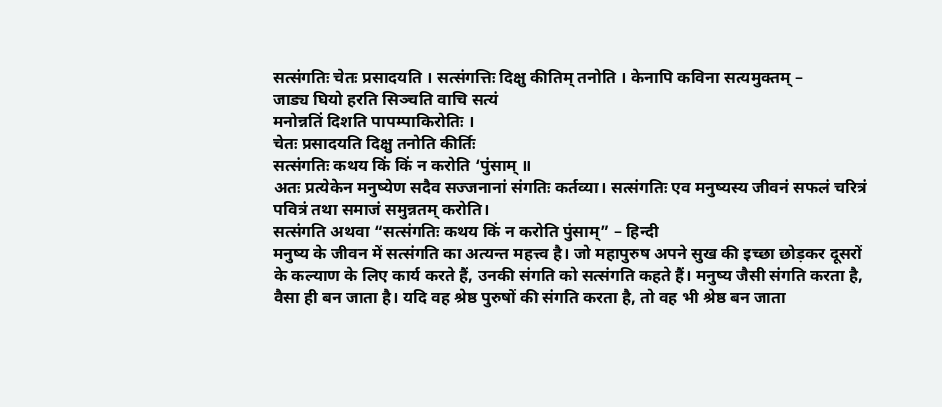सत्संगतिः चेतः प्रसादयति । सत्संगत्तिः दिक्षु कीतिम् तनोति । केनापि कविना सत्यमुक्तम् –
जाड्य घियो हरति सिञ्चति वाचि सत्यं
मनोन्नतिं दिशति पापम्पाकिरोतिः ।
चेतः प्रसादयति दिक्षु तनोति कीर्तिः
सत्संगतिः कथय किं किं न करोति ‘पुंसाम् ॥
अतः प्रत्येकेन मनुष्येण सदैव सज्जनानां संगतिः कर्तव्या। सत्संगतिः एव मनुष्यस्य जीवनं सफलं चरित्रं पवित्रं तथा समाजं समुन्नतम् करोति।
सत्संगति अथवा “सत्संगतिः कथय किं न करोति पुंसाम्” – हिन्दी
मनुष्य के जीवन में सत्संगति का अत्यन्त महत्त्व है। जो महापुरुष अपने सुख की इच्छा छोड़कर दूसरों के कल्याण के लिए कार्य करते हैं, उनकी संगति को सत्संगति कहते हैं। मनुष्य जैसी संगति करता है, वैसा ही बन जाता है। यदि वह श्रेष्ठ पुरुषों की संगति करता है, तो वह भी श्रेष्ठ बन जाता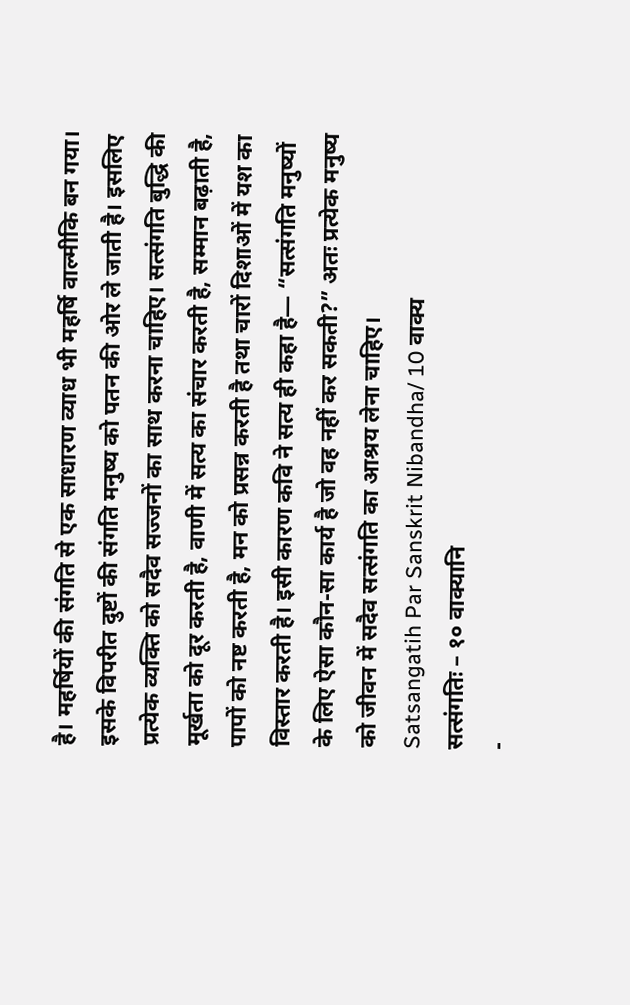है। महर्षियों की संगति से एक साधारण व्याध भी महर्षि वाल्मीकि बन गया।
इसके विपरीत दुष्टों की संगति मनुष्य को पतन की ओर ले जाती है। इसलिए प्रत्येक व्यक्ति को सदैव सज्जनों का साथ करना चाहिए। सत्संगति बुद्धि की मूर्खता को दूर करती है, वाणी में सत्य का संचार करती है, सम्मान बढ़ाती है, पापों को नष्ट करती है, मन को प्रसन्न करती है तथा चारों दिशाओं में यश का विस्तार करती है। इसी कारण कवि ने सत्य ही कहा है— “सत्संगति मनुष्यों के लिए ऐसा कौन-सा कार्य है जो वह नहीं कर सकती?” अतः प्रत्येक मनुष्य को जीवन में सदैव सत्संगति का आश्रय लेना चाहिए।
Satsangatih Par Sanskrit Nibandha/ 10 वाक्य
सत्संगतिः – १० वाक्यानि
-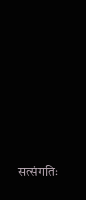सत्संगतिः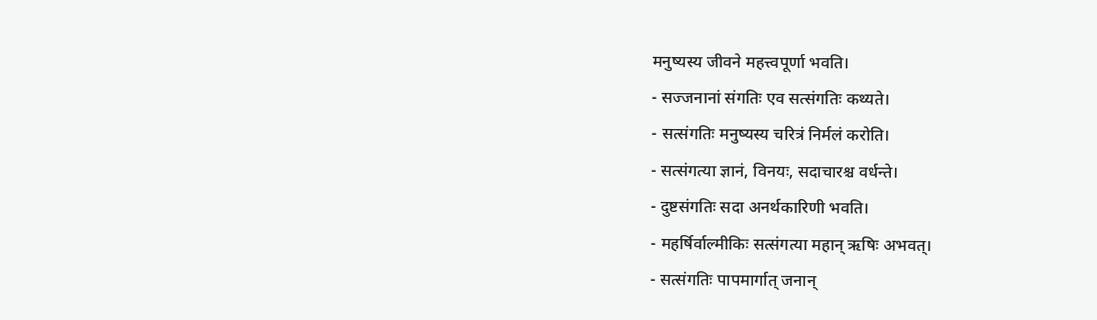मनुष्यस्य जीवने महत्त्वपूर्णा भवति।
- सज्जनानां संगतिः एव सत्संगतिः कथ्यते।
- सत्संगतिः मनुष्यस्य चरित्रं निर्मलं करोति।
- सत्संगत्या ज्ञानं, विनयः, सदाचारश्च वर्धन्ते।
- दुष्टसंगतिः सदा अनर्थकारिणी भवति।
- महर्षिर्वाल्मीकिः सत्संगत्या महान् ऋषिः अभवत्।
- सत्संगतिः पापमार्गात् जनान्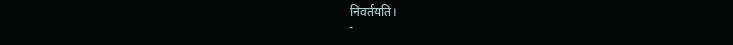निवर्तयति।
-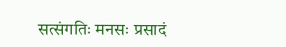सत्संगतिः मनसः प्रसादं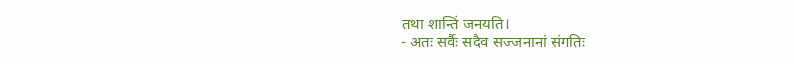तथा शान्तिं जनयति।
- अतः सर्वैः सदैव सज्जनानां संगतिः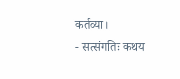कर्तव्या।
- सत्संगतिः कथय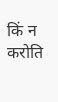किं न करोति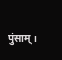पुंसाम्।